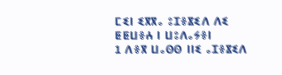ⵎⵉⵏ ⵉⴳⴳⴰ ⵓⵊⴻⴵⵉⴷ ⴷⵉ ⵟⵟⵡⴻⵄ ⵏ ⵡⵓⴷⴰⵢⴻⵏ
1 ⴷⴻⴳ ⵡⴰⵙⵙ ⵏⵏⵉ ⴰⵊⴻⴵⵉⴷ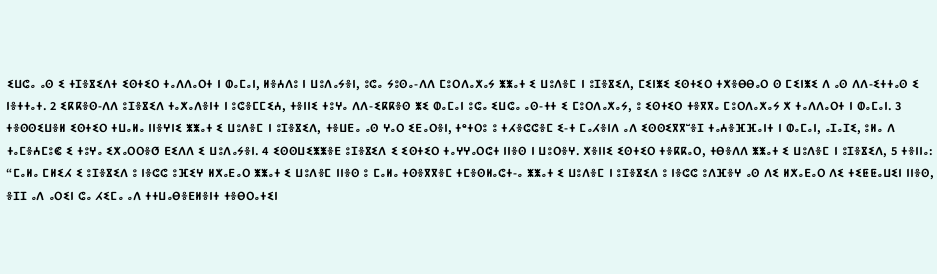ⵉⵡⵛⴰ ⴰⵙ ⵉ ⵜⵊⴻⴵⵉⴷⵜ ⵉⵙⵜⵉⵔ ⵜⴰⴷⴷⴰⵔⵜ ⵏ ⵀⴰⵎⴰⵏ, ⵍⴻⵄⴷⵓ ⵏ ⵡⵓⴷⴰⵢⴻⵏ, ⵓⵛⴰ ⵢⵓⵙⴰ-ⴷⴷ ⵎⵓⵔⴷⴰⵅⴰⵢ ⵥⵥⴰⵜ ⵉ ⵡⵓⴷⴻⵎ ⵏ ⵓⵊⴻⴵⵉⴷ, ⵎⵉⵏⵥⵉ ⵉⵙⵜⵉⵔ ⵜⵅⴻⴱⴱⴰⵔ ⵙ ⵎⵉⵏⵥⵉ ⴷ ⴰⵙ ⴷⴷ-ⵉⵜⵜⴰⵙ ⵉ ⵏⴻⵜⵜⴰⵜ. 2 ⵉⴽⴽⴻⵙ-ⴷⴷ ⵓⵊⴻⴵⵉⴷ ⵜⴰⵅⴰⴷⴻⵏⵜ ⵏ ⵓⵛⴻⵎⵎⵉⵄ, ⵜⴻⵏⵏⵉ ⵜⵓⵖⴰ ⴷⴷ-ⵉⴽⴽⴻⵙ ⵥⵉ ⵀⴰⵎⴰⵏ ⵓⵛⴰ ⵉⵡⵛⴰ ⴰⵙ-ⵜⵜ ⵉ ⵎⵓⵔⴷⴰⵅⴰⵢ, ⵓ ⵉⵙⵜⵉⵔ ⵜⴻⴳⴳⴰ ⵎⵓⵔⴷⴰⵅⴰⵢ ⵅ ⵜⴰⴷⴷⴰⵔⵜ ⵏ ⵀⴰⵎⴰⵏ. 3 ⵜⴻⵙⵙⵉⵡⴻⵍ ⵉⵙⵜⵉⵔ ⵜⵡⴰⵍⴰ ⵏⵏⴻⵖⵏⵉ ⵥⵥⴰⵜ ⵉ ⵡⵓⴷⴻⵎ ⵏ ⵓⵊⴻⴵⵉⴷ, ⵜⴻⵡⴹⴰ ⴰⵙ ⵖⴰⵔ ⵉⴹⴰⵔⴻⵏ, ⵜᵉⵜⵔⵓ ⵓ ⵜⵃⴻⵛⵛⴻⵎ ⵉ-ⵜ ⵎⴰⵃⴻⵏⴷ ⴰⴷ ⵉⵙⵙⵉⴳⴳⵯⴻⵊ ⵜⴰⵄⴻⴼⴼⴰⵏⵜ ⵏ ⵀⴰⵎⴰⵏ, ⴰⵊⴰⵊⵉ, ⵓⵍⴰ ⴷ ⵜⴰⵎⴻⵄⵎⵓⵞ ⵉ ⵜⵓⵖⴰ ⵉⵅⴰⵔⵔⴻⵚ ⴹⵉⴷⴷ ⵉ ⵡⵓⴷⴰⵢⴻⵏ. 4 ⵉⵙⵙⵡⵉⵥⵥⴻⴹ ⵓⵊⴻⴵⵉⴷ ⵉ ⵉⵙⵜⵉⵔ ⵜⴰⵖⵖⴰⵔⵛⵜ ⵏⵏⴻⵙ ⵏ ⵡⵓⵔⴻⵖ. ⵅⴻⵏⵏⵉ ⵉⵙⵜⵉⵔ ⵜⴻⴽⴽⴰⵔ, ⵜⴱⴻⴷⴷ ⵥⵥⴰⵜ ⵉ ⵡⵓⴷⴻⵎ ⵏ ⵓⵊⴻⴵⵉⴷ, 5 ⵜⴻⵏⵏⴰ: “ⵎⴰⵍⴰ ⵎⵍⵉⵃ ⵉ ⵓⵊⴻⴵⵉⴷ ⵓ ⵏⴻⵛⵛ ⵓⴼⵉⵖ ⵍⵅⴰⴹⴰⵔ ⵥⵥⴰⵜ ⵉ ⵡⵓⴷⴻⵎ ⵏⵏⴻⵙ ⵓ ⵎⴰⵍⴰ ⵜⵙⴻⴳⴳⴻⵎ ⵜⵎⴻⵙⵍⴰⵛⵜ-ⴰ ⵥⵥⴰⵜ ⵉ ⵡⵓⴷⴻⵎ ⵏ ⵓⵊⴻⴵⵉⴷ ⵓ ⵏⴻⵛⵛ ⵓⴷⴼⴻⵖ ⴰⵙ ⴷⵉ ⵍⵅⴰⴹⴰⵔ ⴷⵉ ⵜⵉⵟⵟⴰⵡⵉⵏ ⵏⵏⴻⵙ, ⴻⵊⵊ ⴰⴷ ⴰⵔⵉⵏ ⵛⴰ ⵃⵉⵎⴰ ⴰⴷ ⵜⵜⵡⴰⴱⴻⴹⵍⴻⵏⵜ ⵜⴻⴱⵔⴰⵜⵉⵏ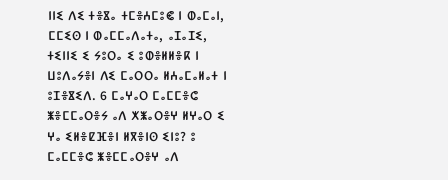ⵏⵏⵉ ⴷⵉ ⵜⴻⴵⴰ ⵜⵎⴻⵄⵎⵓⵞ ⵏ ⵀⴰⵎⴰⵏ, ⵎⵎⵉⵙ ⵏ ⵀⴰⵎⵎⴰⴷⴰⵜⴰ, ⴰⵊⴰⵊⵉ, ⵜⵉⵏⵏⵉ ⵉ ⵢⵓⵔⴰ ⵉ ⵓⵀⴻⵍⵍⴻⴽ ⵏ ⵡⵓⴷⴰⵢⴻⵏ ⴷⵉ ⵎⴰⵔⵔⴰ ⵍⵄⴰⵎⴰⵍⴰⵜ ⵏ ⵓⵊⴻⴵⵉⴷ. 6 ⵎⴰⵖⴰⵔ ⵎⴰⵎⵎⴻⵛ ⵥⴻⵎⵎⴰⵔⴻⵢ ⴰⴷ ⵅⵥⴰⵔⴻⵖ ⵍⵖⴰⵔ ⵉ ⵖⴰ ⵉⵍⴻⵇⴼⴻⵏ ⵍⴳⴻⵏⵙ ⵉⵏⵓ? ⵓ ⵎⴰⵎⵎⴻⵛ ⵥⴻⵎⵎⴰⵔⴻⵖ ⴰⴷ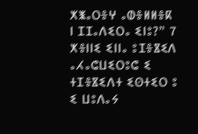ⵅⵥⴰⵔⴻⵖ ⴰⵀⴻⵍⵍⴻⴽ ⵏ ⵊⵊⴰⴷⵉⵔⴰ ⵉⵏⵓ?” 7 ⵅⴻⵏⵏⵉ ⵉⵏⵏⴰ ⵓⵊⴻⴵⵉⴷ ⴰⵃⴰⵛⵡⵉⵔⵓⵛ ⵉ ⵜⵊⴻⴵⵉⴷⵜ ⵉⵙⵜⵉⵔ ⵓ ⵉ ⵡⵓⴷⴰⵢ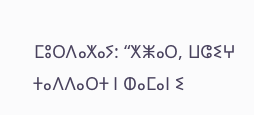ⵎⵓⵔⴷⴰⵅⴰⵢ: “ⵅⵥⴰⵔ, ⵡⵛⵉⵖ ⵜⴰⴷⴷⴰⵔⵜ ⵏ ⵀⴰⵎⴰⵏ ⵉ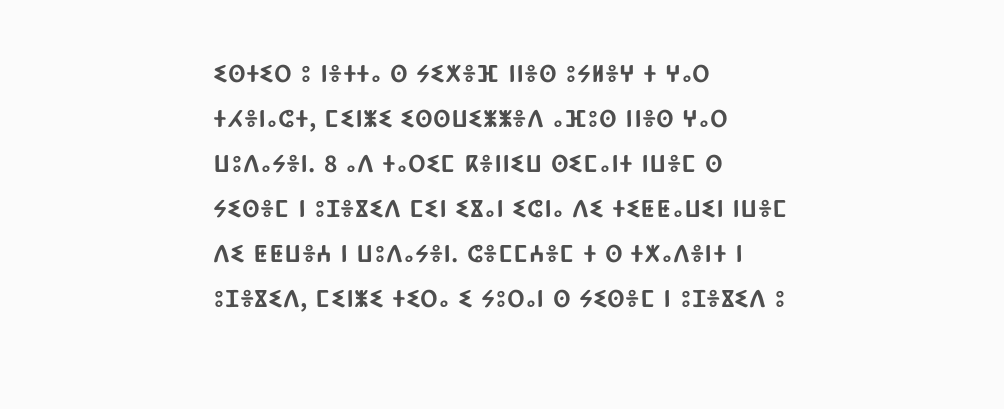ⵉⵙⵜⵉⵔ ⵓ ⵏⴻⵜⵜⴰ ⵙ ⵢⵉⵅⴻⴼ ⵏⵏⴻⵙ ⵓⵢⵍⴻⵖ ⵜ ⵖⴰⵔ ⵜⵃⴻⵏⴰⵛⵜ, ⵎⵉⵏⵥⵉ ⵉⵙⵙⵡⵉⵥⵥⴻⴷ ⴰⴼⵓⵙ ⵏⵏⴻⵙ ⵖⴰⵔ ⵡⵓⴷⴰⵢⴻⵏ. 8 ⴰⴷ ⵜⴰⵔⵉⵎ ⴽⴻⵏⵏⵉⵡ ⵙⵉⵎⴰⵏⵜ ⵏⵡⴻⵎ ⵙ ⵢⵉⵙⴻⵎ ⵏ ⵓⵊⴻⴵⵉⴷ ⵎⵉⵏ ⵉⴵⴰⵏ ⵉⵛⵏⴰ ⴷⵉ ⵜⵉⵟⵟⴰⵡⵉⵏ ⵏⵡⴻⵎ ⴷⵉ ⵟⵟⵡⴻⵄ ⵏ ⵡⵓⴷⴰⵢⴻⵏ. ⵛⴻⵎⵎⵄⴻⵎ ⵜ ⵙ ⵜⵅⴰⴷⴻⵏⵜ ⵏ ⵓⵊⴻⴵⵉⴷ, ⵎⵉⵏⵥⵉ ⵜⵉⵔⴰ ⵉ ⵢⵓⵔⴰⵏ ⵙ ⵢⵉⵙⴻⵎ ⵏ ⵓⵊⴻⴵⵉⴷ ⵓ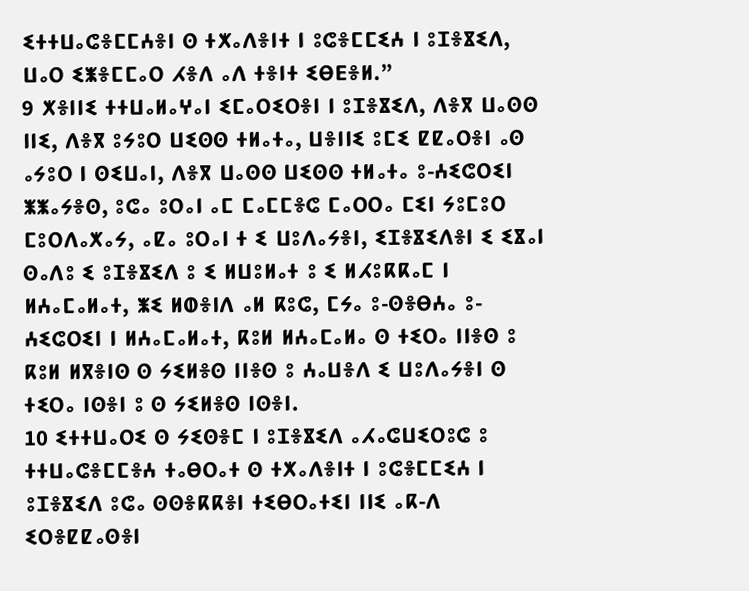ⵉⵜⵜⵡⴰⵛⴻⵎⵎⵄⴻⵏ ⵙ ⵜⵅⴰⴷⴻⵏⵜ ⵏ ⵓⵛⴻⵎⵎⵉⵄ ⵏ ⵓⵊⴻⴵⵉⴷ, ⵡⴰⵔ ⵉⵥⴻⵎⵎⴰⵔ ⵃⴻⴷ ⴰⴷ ⵜⴻⵏⵜ ⵉⴱⴹⴻⵍ.”
9 ⵅⴻⵏⵏⵉ ⵜⵜⵡⴰⵍⴰⵖⴰⵏ ⵉⵎⴰⵔⵉⵔⴻⵏ ⵏ ⵓⵊⴻⴵⵉⴷ, ⴷⴻⴳ ⵡⴰⵙⵙ ⵏⵏⵉ, ⴷⴻⴳ ⵓⵢⵓⵔ ⵡⵉⵙⵙ ⵜⵍⴰⵜⴰ, ⵡⴻⵏⵏⵉ ⵓⵎⵉ ⵇⵇⴰⵔⴻⵏ ⴰⵙ ⴰⵢⵓⵔ ⵏ ⵙⵉⵡⴰⵏ, ⴷⴻⴳ ⵡⴰⵙⵙ ⵡⵉⵙⵙ ⵜⵍⴰⵜⴰ ⵓ-ⵄⵉⵛⵔⵉⵏ ⵥⵥⴰⵢⴻⵙ, ⵓⵛⴰ ⵓⵔⴰⵏ ⴰⵎ ⵎⴰⵎⵎⴻⵛ ⵎⴰⵔⵔⴰ ⵎⵉⵏ ⵢⵓⵎⵓⵔ ⵎⵓⵔⴷⴰⵅⴰⵢ, ⴰⵇⴰ ⵓⵔⴰⵏ ⵜ ⵉ ⵡⵓⴷⴰⵢⴻⵏ, ⵉⵊⴻⴵⵉⴷⴻⵏ ⵉ ⵉⴵⴰⵏ ⵙⴰⴷⵓ ⵉ ⵓⵊⴻⴵⵉⴷ ⵓ ⵉ ⵍⵡⵓⵍⴰⵜ ⵓ ⵉ ⵍⵃⵓⴽⴽⴰⵎ ⵏ ⵍⵄⴰⵎⴰⵍⴰⵜ, ⵥⵉ ⵍⵀⴻⵏⴷ ⴰⵍ ⴽⵓⵛ, ⵎⵢⴰ ⵓ-ⵙⴻⴱⵄⴰ ⵓ-ⵄⵉⵛⵔⵉⵏ ⵏ ⵍⵄⴰⵎⴰⵍⴰⵜ, ⴽⵓⵍ ⵍⵄⴰⵎⴰⵍⴰ ⵙ ⵜⵉⵔⴰ ⵏⵏⴻⵙ ⵓ ⴽⵓⵍ ⵍⴳⴻⵏⵙ ⵙ ⵢⵉⵍⴻⵙ ⵏⵏⴻⵙ ⵓ ⵄⴰⵡⴻⴷ ⵉ ⵡⵓⴷⴰⵢⴻⵏ ⵙ ⵜⵉⵔⴰ ⵏⵙⴻⵏ ⵓ ⵙ ⵢⵉⵍⴻⵙ ⵏⵙⴻⵏ.
10 ⵉⵜⵜⵡⴰⵔⵉ ⵙ ⵢⵉⵙⴻⵎ ⵏ ⵓⵊⴻⴵⵉⴷ ⴰⵃⴰⵛⵡⵉⵔⵓⵛ ⵓ ⵜⵜⵡⴰⵛⴻⵎⵎⴻⵄ ⵜⴰⴱⵔⴰⵜ ⵙ ⵜⵅⴰⴷⴻⵏⵜ ⵏ ⵓⵛⴻⵎⵎⵉⵄ ⵏ ⵓⵊⴻⴵⵉⴷ ⵓⵛⴰ ⵙⵙⴻⴽⴽⴻⵏ ⵜⵉⴱⵔⴰⵜⵉⵏ ⵏⵏⵉ ⴰⴽ-ⴷ ⵉⵔⴻⵇⵇⴰⵙⴻⵏ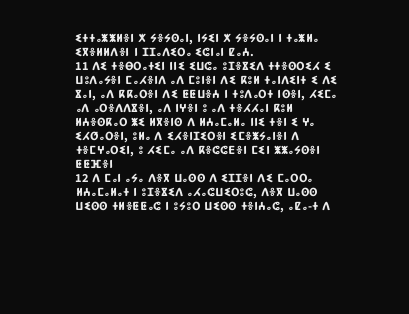ⵉⵜⵜⴰⵥⵥⵍⴻⵏ ⵅ ⵢⴻⵢⵙⴰⵏ, ⵏⵢⵉⵏ ⵅ ⵢⴻⵢⵙⴰⵏ ⵏ ⵜⴰⵥⵍⴰ ⵉⴳⴻⵍⵍⴷⴻⵏ ⵏ ⵊⵊⴰⴷⵉⵔⴰ ⵉⵛⵏⴰⵏ ⵇⴰⵄ.
11 ⴷⵉ ⵜⴻⴱⵔⴰⵜⵉⵏ ⵏⵏⵉ ⵉⵡⵛⴰ ⵓⵊⴻⴵⵉⴷ ⵜⵜⴻⵙⵔⵉⵃ ⵉ ⵡⵓⴷⴰⵢⴻⵏ ⵎⴰⵃⴻⵏⴷ ⴰⴷ ⵎⵓⵏⴻⵏ ⴷⵉ ⴽⵓⵍ ⵜⴰⵏⴷⵉⵏⵜ ⵉ ⴷⵉ ⴵⴰⵏ, ⴰⴷ ⴽⴽⴰⵔⴻⵏ ⴷⵉ ⵟⵟⵡⴻⵄ ⵏ ⵜⵓⴷⴰⵔⵜ ⵏⵙⴻⵏ, ⵃⵉⵎⴰ ⴰⴷ ⴰⵔⴻⴷⴷⴵⴻⵏ, ⴰⴷ ⵏⵖⴻⵏ ⵓ ⴰⴷ ⵜⴻⵃⵃⴰⵏ ⴽⵓⵍ ⵍⵄⴻⵙⴽⴰⵔ ⵥⵉ ⵍⴳⴻⵏⵙ ⴷ ⵍⵄⴰⵎⴰⵍⴰ ⵏⵏⵉ ⵜⴻⵏ ⵉ ⵖⴰ ⵉⵃⵚⴰⵔⴻⵏ, ⵓⵍⴰ ⴷ ⵉⵃⴻⵏⵊⵉⵔⴻⵏ ⵉⵎⴻⵥⵢⴰⵏⴻⵏ ⴷ ⵜⴻⵎⵖⴰⵔⵉⵏ, ⵓ ⵃⵉⵎⴰ ⴰⴷ ⴽⴻⵛⵛⴹⴻⵏ ⵎⵉⵏ ⵥⵥⴰⵢⵙⴻⵏ ⵟⵟⴼⴻⵏ
12 ⴷ ⵎⴰⵏ ⴰⵢⴰ ⴷⴻⴳ ⵡⴰⵙⵙ ⴷ ⵉⵊⵊⴻⵏ ⴷⵉ ⵎⴰⵔⵔⴰ ⵍⵄⴰⵎⴰⵍⴰⵜ ⵏ ⵓⵊⴻⴵⵉⴷ ⴰⵃⴰⵛⵡⵉⵔⵓⵛ, ⴷⴻⴳ ⵡⴰⵙⵙ ⵡⵉⵙⵙ ⵜⵍⴻⵟⵟⴰⵛ ⵏ ⵓⵢⵓⵔ ⵡⵉⵙⵙ ⵜⴻⵏⵄⴰⵛ, ⴰⵇⴰ-ⵜ ⴷ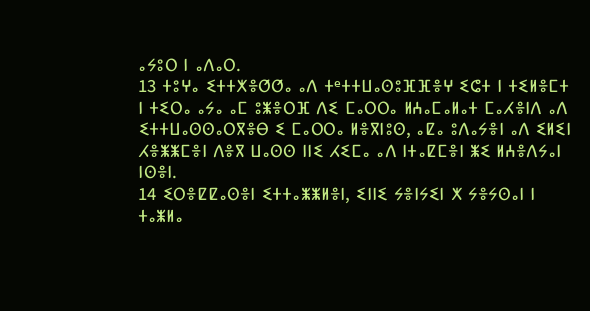ⴰⵢⵓⵔ ⵏ ⴰⴷⴰⵔ.
13 ⵜⵓⵖⴰ ⵉⵜⵜⵅⴻⵚⵚⴰ ⴰⴷ ⵜᵉⵜⵜⵡⴰⵙⵓⴼⴼⴻⵖ ⵉⵛⵜ ⵏ ⵜⵉⵍⴻⵎⵜ ⵏ ⵜⵉⵔⴰ ⴰⵢⴰ ⴰⵎ ⵓⵥⴻⵔⴼ ⴷⵉ ⵎⴰⵔⵔⴰ ⵍⵄⴰⵎⴰⵍⴰⵜ ⵎⴰⵃⴻⵏⴷ ⴰⴷ ⵉⵜⵜⵡⴰⵙⵙⴰⵔⴳⴻⴱ ⵉ ⵎⴰⵔⵔⴰ ⵍⴻⴳⵏⵓⵙ, ⴰⵇⴰ ⵓⴷⴰⵢⴻⵏ ⴰⴷ ⵉⵍⵉⵏ ⵃⴻⵥⵥⵎⴻⵏ ⴷⴻⴳ ⵡⴰⵙⵙ ⵏⵏⵉ ⵃⵉⵎⴰ ⴰⴷ ⵏⵜⴰⵇⵎⴻⵏ ⵥⵉ ⵍⵄⴻⴷⵢⴰⵏ ⵏⵙⴻⵏ.
14 ⵉⵔⴻⵇⵇⴰⵙⴻⵏ ⵉⵜⵜⴰⵥⵥⵍⴻⵏ, ⵉⵏⵏⵉ ⵢⴻⵏⵢⵉⵏ ⵅ ⵢⴻⵢⵙⴰⵏ ⵏ ⵜⴰⵥⵍⴰ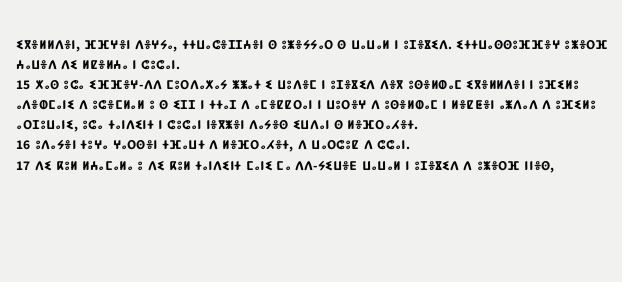ⵉⴳⴻⵍⵍⴷⴻⵏ, ⴼⴼⵖⴻⵏ ⴷⴻⵖⵢⴰ, ⵜⵜⵡⴰⵛⴻⵊⵊⵄⴻⵏ ⵙ ⵓⵥⴻⵢⵢⴰⵔ ⵙ ⵡⴰⵡⴰⵍ ⵏ ⵓⵊⴻⴵⵉⴷ. ⵉⵜⵜⵡⴰⵙⵙⵓⴼⴼⴻⵖ ⵓⵥⴻⵔⴼ ⵄⴰⵡⴻⴷ ⴷⵉ ⵍⵇⴻⵍⵄⴰ ⵏ ⵛⵓⵛⴰⵏ.
15 ⵅⴰⵙ ⵓⵛⴰ ⵉⴼⴼⴻⵖ-ⴷⴷ ⵎⵓⵔⴷⴰⵅⴰⵢ ⵥⵥⴰⵜ ⵉ ⵡⵓⴷⴻⵎ ⵏ ⵓⵊⴻⴵⵉⴷ ⴷⴻⴳ ⵓⵙⴻⵍⵀⴰⵎ ⵉⴳⴻⵍⵍⴷⴻⵏ ⵏ ⵓⴼⵉⵍⵓ ⴰⴷⴻⵀⵎⴰⵏⵉ ⴷ ⵓⵛⴻⵎⵍⴰⵍ ⵓ ⵙ ⵉⵊⵊ ⵏ ⵜⵜⴰⵊ ⴷ ⴰⵎⴻⵇⵇⵔⴰⵏ ⵏ ⵡⵓⵔⴻⵖ ⴷ ⵓⵙⴻⵍⵀⴰⵎ ⵏ ⵍⴻⵇⵟⴻⵏ ⴰⵥⴷⴰⴷ ⴷ ⵓⴼⵉⵍⵓ ⴰⵔⵊⵓⵡⴰⵏⵉ, ⵓⵛⴰ ⵜⴰⵏⴷⵉⵏⵜ ⵏ ⵛⵓⵛⴰⵏ ⵏⴻⴳⵥⴻⵏ ⴷⴰⵢⴻⵙ ⵉⵡⴷⴰⵏ ⵙ ⵍⴻⴼⵔⴰⵃⴻⵜ.
16 ⵓⴷⴰⵢⴻⵏ ⵜⵓⵖⴰ ⵖⴰⵔⵙⴻⵏ ⵜⴼⴰⵡⵜ ⴷ ⵍⴻⴼⵔⴰⵃⴻⵜ, ⴷ ⵡⴰⵔⵛⵓⵇ ⴷ ⵛⵛⴰⵏ.
17 ⴷⵉ ⴽⵓⵍ ⵍⵄⴰⵎⴰⵍⴰ ⵓ ⴷⵉ ⴽⵓⵍ ⵜⴰⵏⴷⵉⵏⵜ ⵎⴰⵏⵉ ⵎⴰ ⴷⴷ-ⵢⵉⵡⴻⴹ ⵡⴰⵡⴰⵍ ⵏ ⵓⵊⴻⴵⵉⴷ ⴷ ⵓⵥⴻⵔⴼ ⵏⵏⴻⵙ,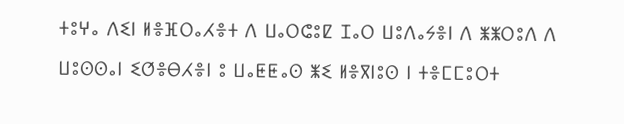ⵜⵓⵖⴰ ⴷⵉⵏ ⵍⴻⴼⵔⴰⵃⴻⵜ ⴷ ⵡⴰⵔⵛⵓⵇ ⵊⴰⵔ ⵡⵓⴷⴰⵢⴻⵏ ⴷ ⵥⵥⵔⵓⴷ ⴷ ⵡⵓⵙⵙⴰⵏ ⵉⵚⴻⴱⵃⴻⵏ ⵓ ⵡⴰⵟⵟⴰⵙ ⵥⵉ ⵍⴻⴳⵏⵓⵙ ⵏ ⵜⴻⵎⵎⵓⵔⵜ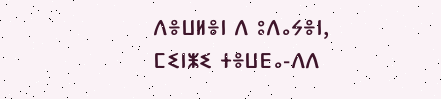ⴷⴻⵡⵍⴻⵏ ⴷ ⵓⴷⴰⵢⴻⵏ, ⵎⵉⵏⵥⵉ ⵜⴻⵡⴹⴰ-ⴷⴷ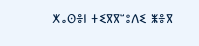ⵅⴰⵙⴻⵏ ⵜⵉⴳⴳⵯⵓⴷⵉ ⵥⴻⴳ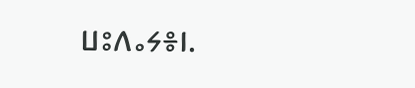ⵡⵓⴷⴰⵢⴻⵏ.